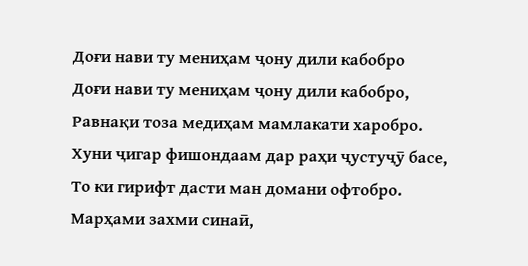Доғи нави ту мениҳам ҷону дили кабобро
Доғи нави ту мениҳам ҷону дили кабобро,
Равнақи тоза медиҳам мамлакати харобро.
Хуни ҷигар фишондаам дар раҳи ҷустуҷӯ басе,
То ки гирифт дасти ман домани офтобро.
Марҳами захми синаӣ,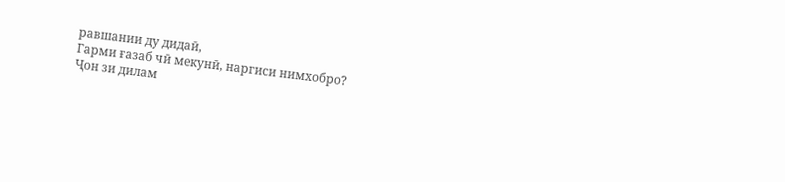равшании ду дидаӣ,
Гарми ғазаб чӣ мекунӣ, наргиси нимхобро?
Ҷон зи дилам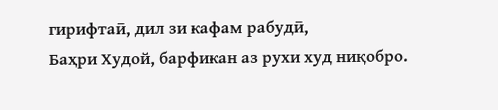гирифтаӣ, дил зи кафам рабудӣ,
Баҳри Худой, барфикан аз рухи худ ниқобро.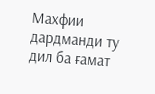Махфии дардманди ту дил ба ғамат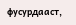фусурдааст,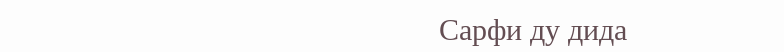Сарфи ду дида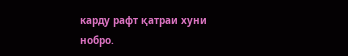карду рафт қатраи хуни нобро.